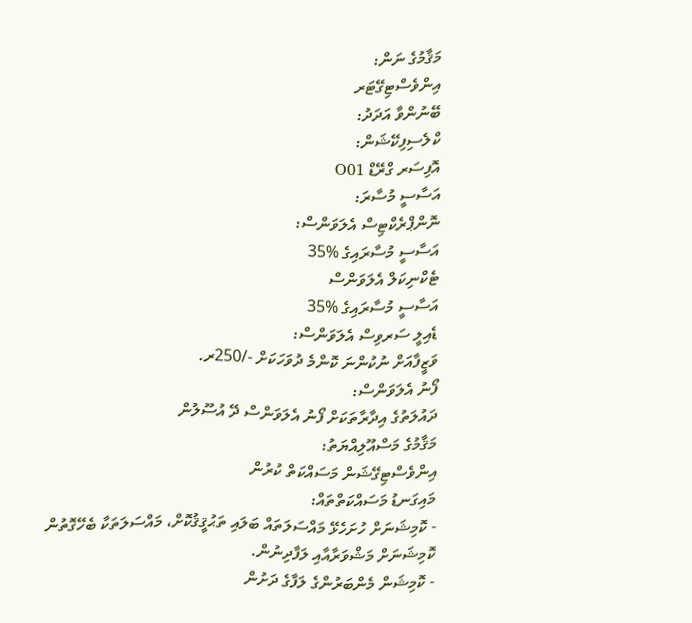މަޤާމުގެ ނަން:
އިންވެސްޓިގޭޓަރ
ބޭނުންވާ އަދަދު:
ކްލެސިފިކޭޝަން:
އޮފިސަރ ގްރޭޑް O01
އަސާސީ މުސާރަ:
ނޮންޕްރެކްޓިސް އެލަވަންސް:
އަސާސީ މުސާރައިގެ %35
ޓެކްނިކަލް އެލަވަންސް
އަސާސީ މުސާރައިގެ %35
ޑެއިލީ ސަރވިސް އެލަވަންސް:
ވަޒީފާއަށް ނުކުންނަ ކޮންމެ ދުވަހަކަށް -/250ރ.
ފޯނު އެލަވަންސް:
ދައުލަތުގެ އިދާރާތަކަށް ފޯނު އެލަވަންސް ދޭ އުސޫލުން
މަޤާމުގެ މަސްއޫލިއްޔަތު:
އިންވެސްޓިގޭޝަން މަސައްކަތް ކުރުން
މައިގަނޑު މަސައްކަތްތައް:
- ކޮމިޝަނަށް ހުށަހެޅޭ މައްސަލަތައް ބަލައި ތަޙުޤީޤުކޮށް، މައްސަލަތަކާ ބެހޭގޮތުން ކޮމިޝަނަށް މަޝްވަރާއާއި ލަފާދިނުން.
- ކޮމިޝަން މެންބަރުންގެ ލަފާގެ ދަށުން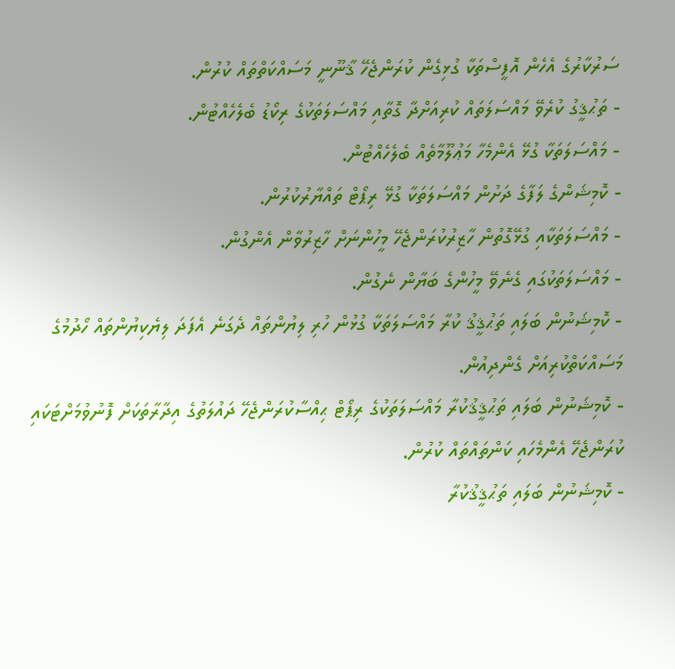ސަރުކާރުގެ އެހެން އޮފީސްތަކާ ގުޅިގެން ކުރަންޖެހޭ ޤާނޫނީ މަސައްކަތްތައް ކުރުން.
- ތަޙުޤީގު ކުރެވޭ މައްސަލަތައް ކުރިއަށްދާ ގޮތާއި މައްސަލަތަކުގެ ރިކޯޑު ބެލެހެއްޓުން.
- މައްސަލަތަކާ ގުޅޭ އެންމެހާ މަޢުލޫމާތެއް ބެލެހެއްޓުން.
- ކޮމިޝަންގެ ލަފާގެ ދަށުން މައްސަލަތަކާ ގުޅޭ ރިޕޯޓް ތައްޔާރުކުރުން.
- މައްސަލަތަކާއި ގުޅޭގޮތުން ހާޒިރުކުރަންޖެހޭ މީހުންނަށް ހާޒިރުވާން އެންގުން.
- މައްސަލަތަކުގައި ގެނެވޭ މީހުންގެ ބަޔާން ނެގުން.
- ކޮމިޝަނުން ބަލައި ތަޙުޤީޤު ކުރާ މައްސަލަތަކާ ގުޅުން ހުރި ލިޔުންތައް ދެގަނެ އެފަދަ ލިޔެކިޔުންތައް ހޯދުމުގެ މަސައްކަތްކުރިއަށް ގެންދިއުން.
- ކޮމިޝަނުން ބަލައި ތަޙުޤީޤުކުރާ މައްސަލަތަކުގެ ރިޕޯޓް ޙިއްސާކުރަންޖެހޭ ދައުލަތުގެ އިދާރާތަކަށް ފޮނުވުމަށްޓަކައި ކުރަންޖެހޭ އެންމެހައި ކަންތައްތައް ކުރުން.
- ކޮމިޝަނުން ބަލައި ތަޙުޤީޤުކުރާ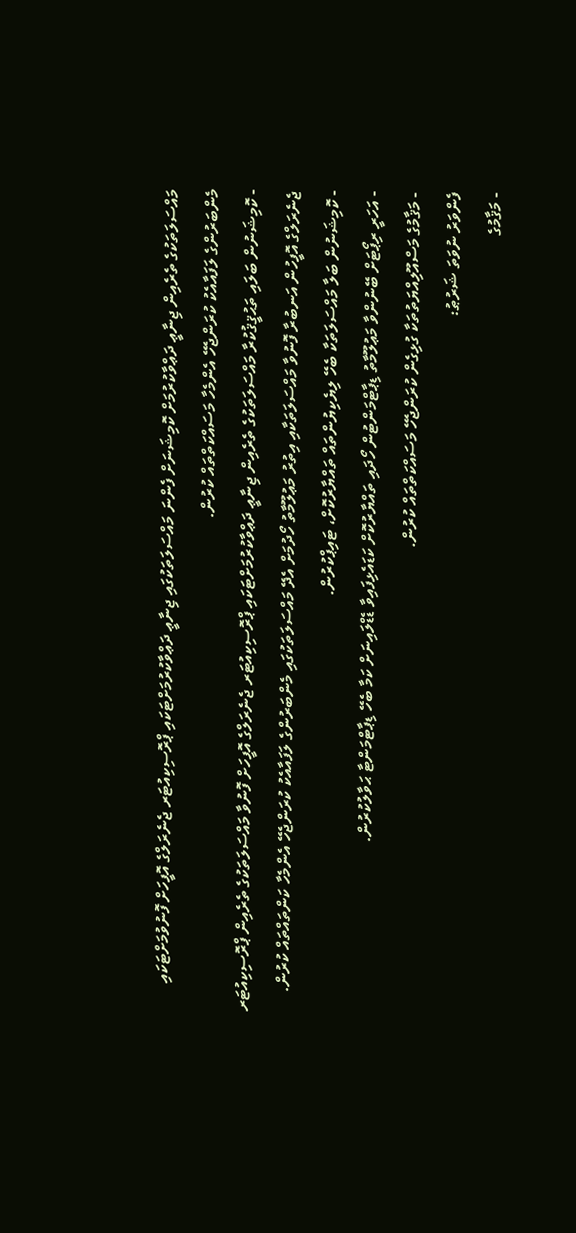މައްސަލަތަކުގެ ތެރެއިން ޖިނާޢީ ދަޢްވާކުރުމަށް ކޮމިޝަނަށް ފެންނަ މައްސަލަތަކުގައި ޖިނާޢީ ދަޢްވާކުރުމަށްޓަކައި ޕްރޮސިކިއުޓަރ ޖެނެރަލްގެ އޮފީހަށް ފޮނުވުމަށްޓަކައި މެންބަރުންގެ ލަފައާއެކު ކުރަންޖެހޭ އެންމެހާ މަސައްކަތްތައް ކުރުން.
- ކޮމިޝަނުން ބަލައި ތަޙުޤީޤުކުރާ މައްސަލަތަކުގެ ތެރެއިން ޖިނާޢީ ދަޢްވާކުރުމަށްޓަކައި ޕްރޮސިކިއުޓަރ ޖެނެރަލްގެ އޮފީހަށް ފޮނުވާ މައްސަލަތަކުގެ ތެރެއިން ޕްރޮސިކިއުޓަރ ޖެނެރަލްގެ އޮފީހުން އަނބުރާ ފޮނުވާ މައްސަލަތަކާއި އިތުރު މަޢުލޫމާތު ހޯދުމަށް އެދޭ މައްސަލަތަކުގައި މެންބަރުންގެ ލަފައާއެކު ކުރަންޖެހޭ އެންމެހާ ކަންތައްތައް ކުރުން.
- ކޮމިޝަނުން ބަލާ މައްސަލަތަކާ ބެހޭ ލިޔެކިޔުންތައް ތައްޔާރުކޮށް، ޓައިޕްކުރުން.
- އަހަރީ ރިޕޯޓަށް ބޭނުންވާ މަޢުލޫމާތު ޑިޕާޓްމަންޓުން ހޯދައި ތައްޔާރުކޮށް ކަޑައެޅިފައިވާ ޑެޑްލައިނަށް ކަމާ ބެހޭ ޑިޕާޓްމަންޓާ ޙަވާލުކުރުން.
- މަޤާމުގެ މަސްއޫލިއްޔަތުތަކާ ގުޅިގެން ކުރަންޖެހޭ މަސައްކަތްތައް ކުރުން.
ފެންވަރު ނުވަތަ ޝަރުޠު:
- މަޤާމުގެ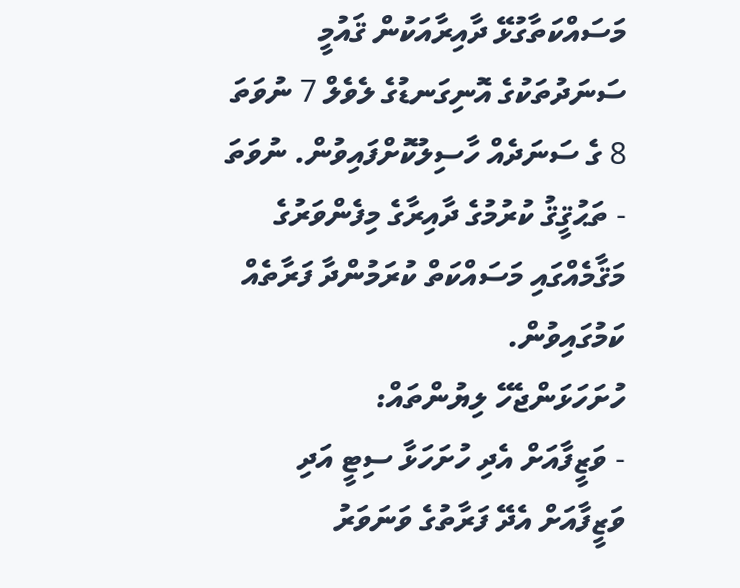މަސައްކަތާގުޅޭ ދާއިރާއަކުން ޤައުމީ ސަނަދުތަކުގެ އޮނިގަނޑުގެ ލެވެލް 7 ނުވަތަ 8 ގެ ސަނަދެއް ހާސިލުކޮށްފައިވުން. ނުވަތަ
- ތަޙުޤީޤު ކުރުމުގެ ދާއިރާގެ މިފެންވަރުގެ މަޤާމެއްގައި މަސައްކަތް ކުރަމުންދާ ފަރާތެއް ކަމުގައިވުން.
ހުށަހަޅަންޖެހޭ ލިޔުންތައް:
- ވަޒީފާއަށް އެދި ހުށަހަޅާ ސިޓީ އަދި ވަޒީފާއަށް އެދޭ ފަރާތުގެ ވަނަވަރު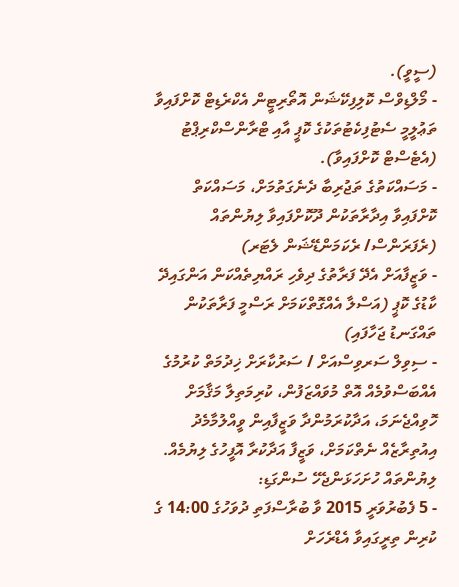(ސީވީ).
- މޯލްޑިވްސް ކޮލިފިކޭޝަން އޮތޯރިޓީން އެކްރެޑިޓް ކޮށްފައިވާ ތަޢުލީމީ ސެޓުފިކެޓުތަކުގެ ކޮޕީ އާއި ޓްރާންސްކްރިޕްޓު (އެޓެސްޓް ކޮށްފައިވާ).
- މަސައްކަތުގެ ތަޖުރިބާ ދެނެގަތުމަށް، މަސައްކަތް ކޮށްފައިވާ އިދާރާތަކުން ދޫކޮށްފައިވާ ލިޔުންތައް (ރެފަރަންސް/ ރެކަމަންޑޭޝަން ލެޓަރ)
- ވަޒީފާއަށް އެދޭ ފަރާތުގެ ދިވެހި ރައްޔިތެއްކަން އަންގައިދޭ ކާޑުގެ ކޮޕީ (އަސްލާ އެއްގޮތްކަމަށް ރަސްމީ ފަރާތަކުން ތައްގަނޑު ޖަހާފައި)
- ސިވިލް ސަރވިސްއަށް / ސަރުކާރަށް ޚިދުމަތް ކުރުމުގެ އެއްބަސްވުމެއް އޮތް މުވައްޒަފުން، ކުރިމަތިލާ މަޤާމަށް ހޮވިއްޖެނަމަ، އަދާކުރަމުންދާ ވަޒީފާއިން ވީއްލުމާމެދު އިއުތިރާޒެއް ނެތްކަމަށް، ވަޒީފާ އަދާކުރާ އޮފީހުގެ ލިޔުމެއް.
ލިޔުންތައް ހުށަހަޅަންޖެހޭ ސުންގަޑި:
- 5 ފެބުރުވަރީ 2015 ވާ ބުރާސްފަތި ދުވަހުގެ 14:00 ގެ ކުރިން ތިރީގައިވާ އެޑްރެހަށް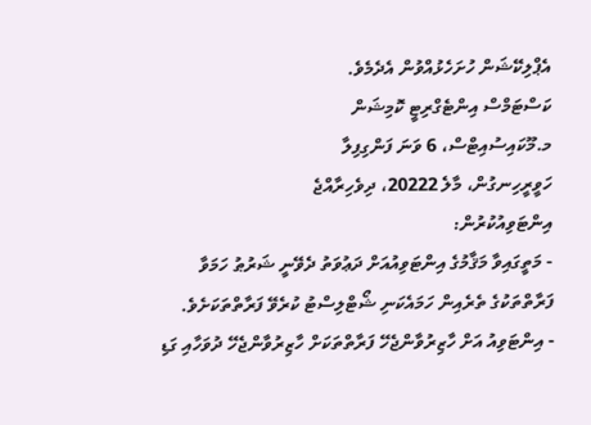އެޕްލިކޭޝަން ހުށަހެޅުއްވުން އެދެމެވެ.
ކަސްޓަމްސް އިންޓެގްރިޓީ ކޮމިޝަން
މ.މޫކައިސުއިޓްސް، 6 ވަނަ ފަންގިފިލާ
ހަވީރީހިނގުން، މާލެ 20222، ދިވެހިރާއްޖެ
އިންޓަވިއުކުރުން:
- މަތީގައިވާ މަޤާމުގެ އިންޓަވިއުއަށް ދަޢުވަތު ދެވޭނީ ޝަރުޠު ހަމަވާ ފަރާތްތަކުގެ ތެރެއިން ހަމައެކަނި ޝޯޓްލިސްޓު ކުރެވޭ ފަރާތްތަކަށެވެ.
- އިންޓަވިއު އަށް ހާޒިރުވާންޖެހޭ ފަރާތްތަކަށް ހާޒިރުވާންޖެހޭ ދުވަހާއި ގަޑި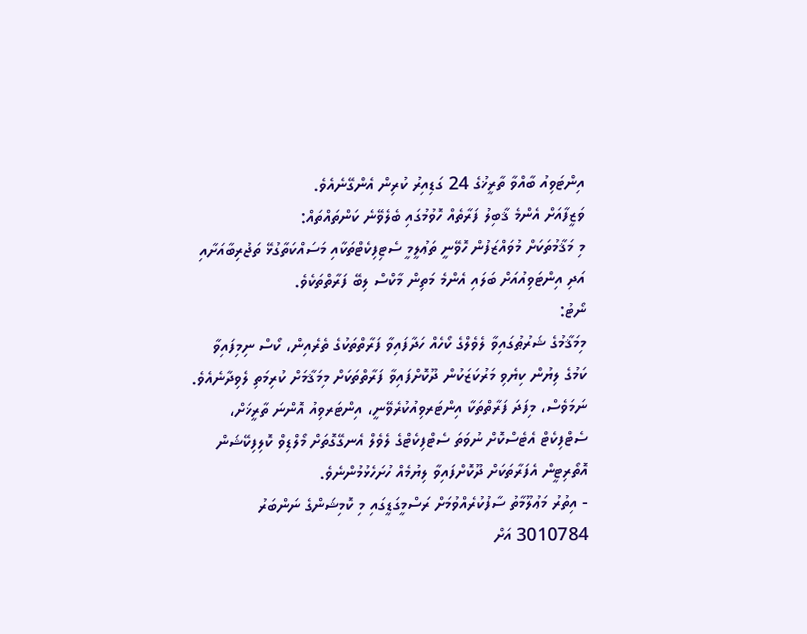އިންޓަވިއު ބާއްވާ ތާރީޚުގެ 24 ގަޑިއިރު ކުރިން އެންގޭނެއެވެ.
ވަޒީފާއަށް އެންމެ ޤާބިލު ފަރާތެއް ހޮވުމުގައި ބެލެވޭނެ ކަންތައްތައް:
މި މަޤާމުތަކަށް މުވައްޒަފުން ހޮވޭނީ ތަޢުލީމީ ސެޓިފިކެޓްތަކާއި މަސައްކަތާގުޅޭ ތަޖުރިބާއަށާއި އަދި އިންޓަވިއުއަށް ބަލައި އެންމެ މަތިން މާކްސް ލިބޭ ފަރާތްތަކެވެ.
ނޯޓު:
މިމަޤާމުގެ ޝަރުޠުގައިވާ ލެވެލްގެ ކޯހެއް ހަދާފައިވާ ފަރާތްތަކުގެ ތެރެއިން، ކޯސް ނިމިފައިވާ ކަމުގެ ލިޔުން ކިޔެވި މަރުކަޒަކުން ދޫކޮށްފައިވާ ފަރާތްތަކަށް މިމަޤާމަށް ކުރިމަތި ލެވިދާނެއެވެ. ނަމަވެސް، މިފަދަ ފަރާތްތަކާ އިންޓަރވިއުކުރެވޭނީ، އިންޓަރވިއު އޮންނަ ތާރީޚަށް، ސެޓްފިކެޓް އެޓެސްކޮށް ނުވަތަ ސެޓްފިކެޓްގެ ލެވެލް އެނގޭގޮތަށް މޯލްޑިވް ކޮލިފިކޭޝަން އޮތޯރިޓީން އެފަރާތަކަށް ދޫކޮށްފައިވާ ލިޔުމެއް ހުށަހެޅުމުންނެވެ.
- އިތުރު މަޢުލޫމާތު ސާފުކުރެއްވުމަށް ރަސްމީގަޑީގައި މި ކޮމިޝަންގެ ނަންބަރު 3010784 އަށް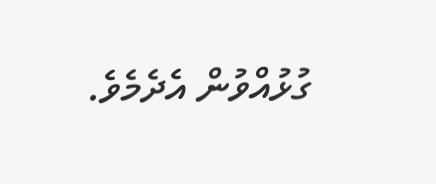ގުޅުއްވުން އެދެމެވެ.